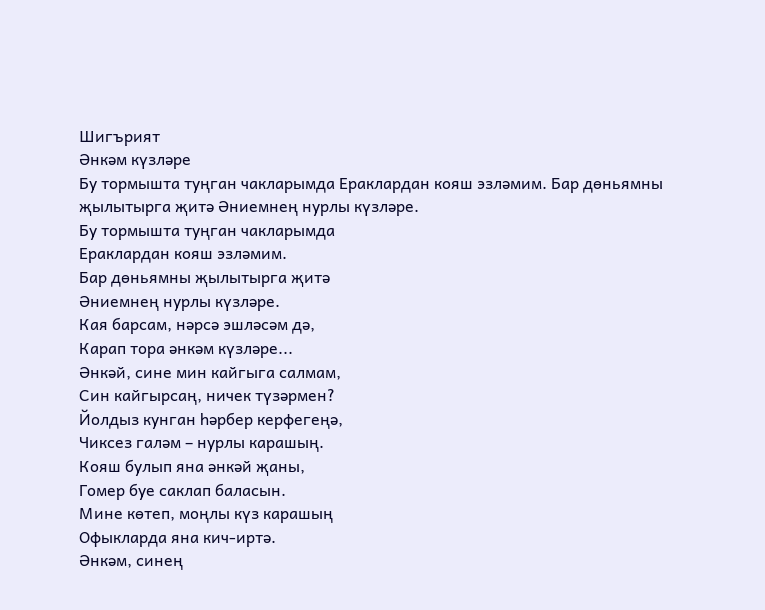Шигърият
Әнкәм күзләре
Бу тормышта туңган чакларымда Ераклардан кояш эзләмим. Бар дөньямны җылытырга җитә Әниемнең нурлы күзләре.
Бу тормышта туңган чакларымда
Ераклардан кояш эзләмим.
Бар дөньямны җылытырга җитә
Әниемнең нурлы күзләре.
Кая барсам, нәрсә эшләсәм дә,
Карап тора әнкәм күзләре...
Әнкәй, сине мин кайгыга салмам,
Син кайгырсаң, ничек түзәрмен?
Йолдыз кунган һәрбер керфегеңә,
Чиксез галәм – нурлы карашың.
Кояш булып яна әнкәй җаны,
Гомер буе саклап баласын.
Мине көтеп, моңлы күз карашың
Офыкларда яна кич-иртә.
Әнкәм, синең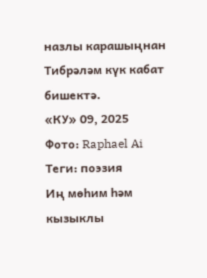назлы карашыңнан
Тибрәләм күк кабат бишектә.
«КУ» 09, 2025
Фото: Raphael Ai
Теги: поэзия
Иң мөһим һәм кызыклы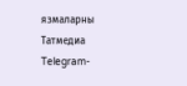язмаларны Татмедиа Telegram-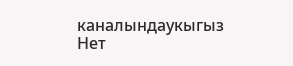каналындаукыгыз
Нет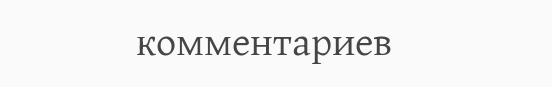комментариев